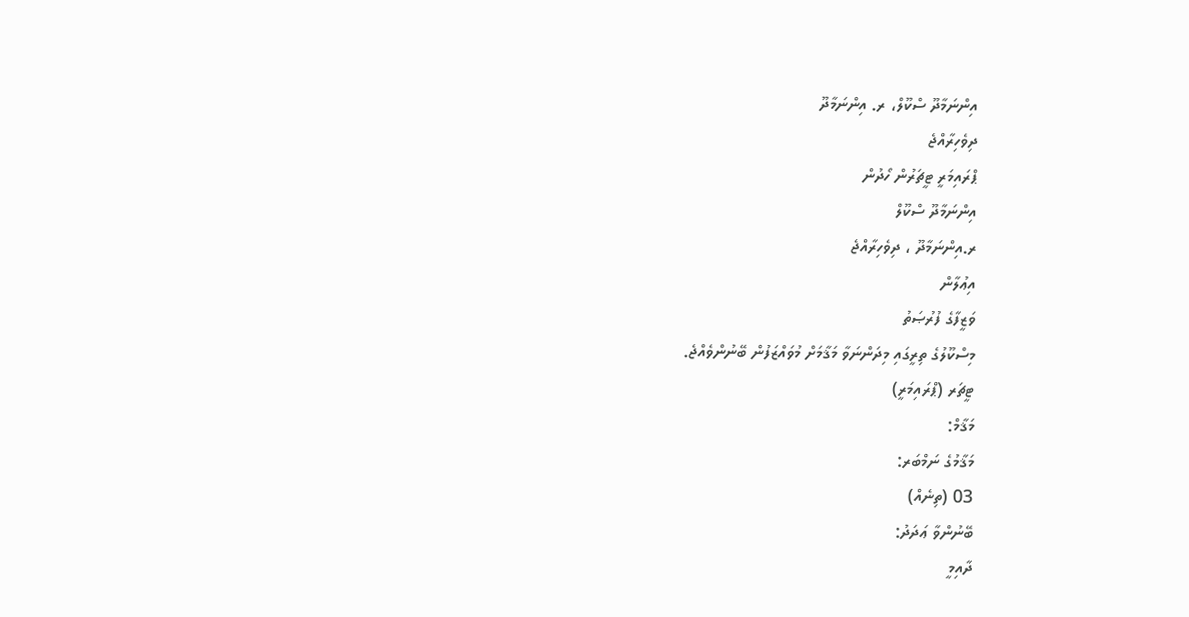އިންނަމާދޫ ސްކޫލް، ރ. އިންނަމާދޫ
ދިވެހިރާއްޖެ
ޕްރައިމަރީ ޓީޗަރުން ހޯދުން
އިންނަމާދޫ ސްކޫލް
ރ.އިންނަމާދޫ ، ދިވެހިރާއްޖެ
އިޢުލާން
ވަޒީފާގެ ފުރުޞަތު
މިސްކޫލުގެ ތިރީގައި މިދަންނަވާ މަޤާމަށް މުވައްޒަފުން ބޭނުންވެއްޖެ.
ޓީޗަރ (ޕްރައިމަރީ)
މަޤާމް:
މަޤާމުގެ ނަމްބަރ:
03 (ތިނެއް)
ބޭނުންވާ ޢަދަދު:
ދާއިމީ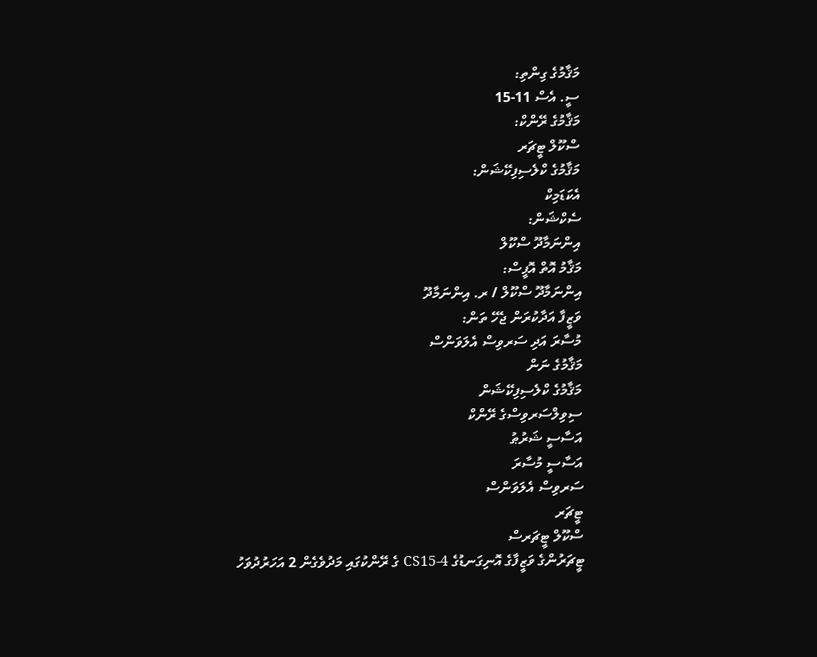މަޤާމުގެ ގިންތި:
ސީ. އެސް 11-15
މަޤާމުގެ ރޭންކް:
ސްކޫލް ޓީޗަރ
މަޤާމުގެ ކްލެސިފިކޭޝަން:
އެކަޑަމިކް
ސެކްޝަން:
އިންނަމާދޫ ސްކޫލް
މަޤާމު އޮތް އޮފީސް:
އިންނަމާދޫ ސްކޫލް / ރ. އިންނަމާދޫ
ވަޒީފާ އަދާކުރަން ޖެހޭ ތަން:
މުސާރަ އަދި ސަރވިސް އެލަވަންސް
މަޤާމުގެ ނަން
މަޤާމުގެ ކްލެސިފިކޭޝަން
ސިވިލްސަރވިސްގެ ރޭންކް
އަސާސީ ޝަރުޠު
އަސާސީ މުސާރަ
ސަރވިސް އެލަވަންސް
ޓީޗަރ
ސްކޫލް ޓީޗަރސް
ޓީޗަރުންގެ ވަޒީފާގެ އޮނިގަނޑުގެ CS15-4 ގެ ރޭންކުގައި މަދުވެގެން 2 އަހަރުދުވަހު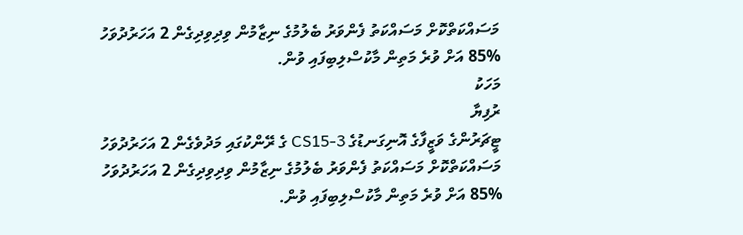މަސައްކަތްކޮށް މަސައްކަތު ފެންވަރު ބެލުމުގެ ނިޒާމުން ވިދިވިދިގެން 2 އަހަރުދުވަހު %85 އަށް ވުރެ މަތިން މާކުސްލިބިފައި ވުން.
މަހަކު
ރުފިޔާ
ޓީޗަރުންގެ ވަޒީފާގެ އޮނިގަނޑުގެ CS15-3 ގެ ރޭންކުގައި މަދުވެގެން 2 އަހަރުދުވަހު މަސައްކަތްކޮށް މަސައްކަތު ފެންވަރު ބެލުމުގެ ނިޒާމުން ވިދިވިދިގެން 2 އަހަރުދުވަހު %85 އަށް ވުރެ މަތިން މާކުސްލިބިފައި ވުން.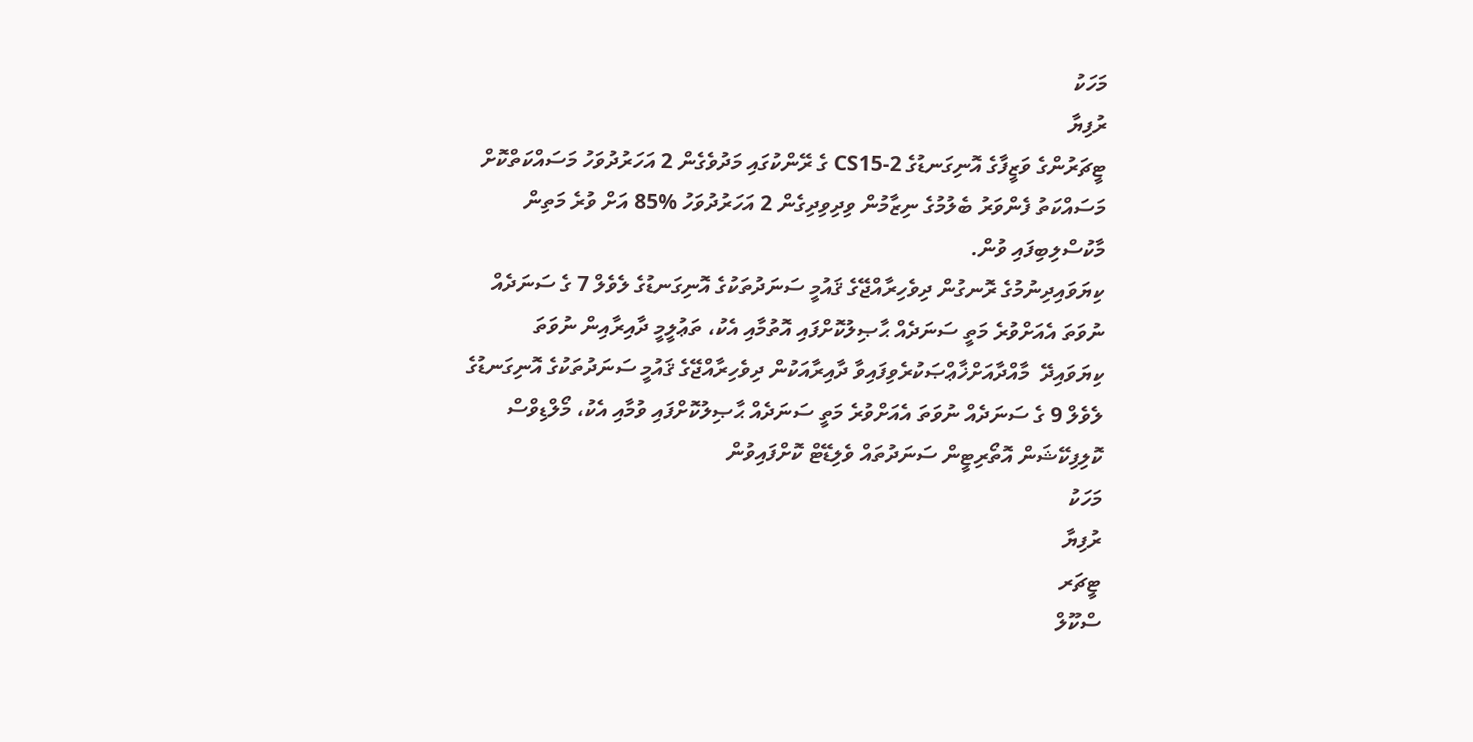މަހަކު
ރުފިޔާ
ޓީޗަރުންގެ ވަޒީފާގެ އޮނިގަނޑުގެ CS15-2 ގެ ރޭންކުގައި މަދުވެގެން 2 އަހަރުދުވަހު މަސައްކަތްކޮށް މަސައްކަތު ފެންވަރު ބެލުމުގެ ނިޒާމުން ވިދިވިދިގެން 2 އަހަރުދުވަހު %85 އަށް ވުރެ މަތިން މާކުސްލިބިފައި ވުން.
ކިޔަވައިދިނުމުގެ ރޮނގުން ދިވެހިރާއްޖޭގެ ޤައުމީ ސަނަދުތަކުގެ އޮނިގަނޑުގެ ލެވެލް 7 ގެ ސަނަދެއް ނުވަތަ އެއަށްވުރެ މަތީ ސަނަދެއް ޙާޞިލުކޮށްފައި އޮތުމާއި އެކު، ތަޢުލީމީ ދާއިރާއިން ނުވަތަ ކިޔަވައިދޭ  މާއްދާއަށްޚާޢްޞަކުރެވިފައިވާ ދާއިރާއަކުން ދިވެހިރާއްޖޭގެ ޤައުމީ ސަނަދުތަކުގެ އޮނިގަނޑުގެ ލެވެލް 9 ގެ ސަނަދެއް ނުވަތަ އެއަށްވުރެ މަތީ ސަނަދެއް ޙާޞިލުކޮށްފައި ވުމާއި އެކު، މޯލްޑިވްސް ކޮލިފިކޭޝަން އޮތޯރިޓީން ސަނަދުތައް ވެލިޑޭޓް ކޮށްފައިވުން
މަހަކު
ރުފިޔާ
ޓީޗަރ
ސްކޫލް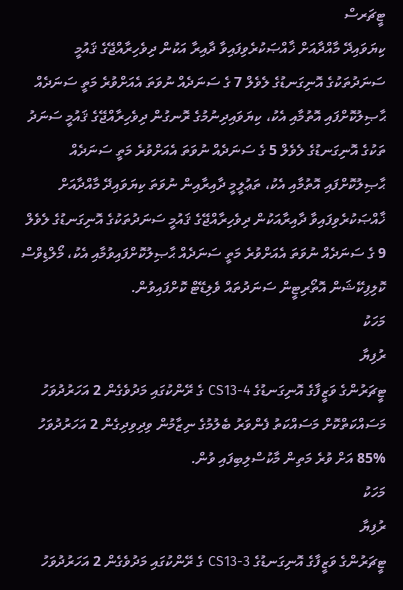ޓީޗަރސް
ކިޔަވައިދޭ މާއްދާއަށް ޚާއްޞަކުރެވިފައިވާ ދާއިރާ އަކުން ދިވެހިރާއްޖޭގެ ޤައުމީ ސަނަދުތަކުގެ އޮނިގަނޑުގެ ލެވެލް 7 ގެ ސަނަދެއް ނުވަތަ އެއަށްވުރެ މަތީ ސަނަދެއް ޙާޞިލުކޮށްފައި އޮތުމާއި އެކު، ކިޔަވައިދިނުމުގެ ރޮނގުން ދިވެހިރާއްޖޭގެ ޤައުމީ ސަނަދު ތަކުގެ އޮނިގަނޑުގެ ލެވެލް 5 ގެ ސަނަދެއް ނުވަތަ އެއަށްވުރެ މަތީ ސަނަދެއް ޙާޞިލުކޮށްފައި އޮތުމާއި އެކު، ތަޢުލީމީ ދާއިރާއިން ނުވަތަ ކިޔަވައިދޭ މާއްދާއަށް ޚާއްޞަކުރެވިފައިވާ ދާއިރާއަކުން ދިވެހިރާއްޖޭގެ ޤައުމީ ސަނަދުތަކުގެ އޮނިގަނޑުގެ ލެވެލް 9 ގެ ސަނަދެއް ނުވަތަ އެއަށްވުރެ މަތީ ސަނަދެއް ޙާޞިލުކޮށްފައިވުމާއި އެކު، މޯލްޑިވްސް ކޮލިފިކޭޝަން އޮތޯރިޓީން ސަނަދުތައް ވެލިޑޭޓް ކޮށްފައިވުން.
މަހަކު
ރުފިޔާ
ޓީޗަރުންގެ ވަޒީފާގެ އޮނިގަނޑުގެ CS13-4 ގެ ރޭންކުގައި މަދުވެގެން 2 އަހަރުދުވަހު މަސައްކަތްކޮށް މަސައްކަތު ފެންވަރު ބެލުމުގެ ނިޒާމުން ވިދިވިދިގެން 2 އަހަރުދުވަހު %85 އަށް ވުރެ މަތިން މާކުސްލިބިފައި ވުން.
މަހަކު
ރުފިޔާ
ޓީޗަރުންގެ ވަޒީފާގެ އޮނިގަނޑުގެ CS13-3 ގެ ރޭންކުގައި މަދުވެގެން 2 އަހަރުދުވަހު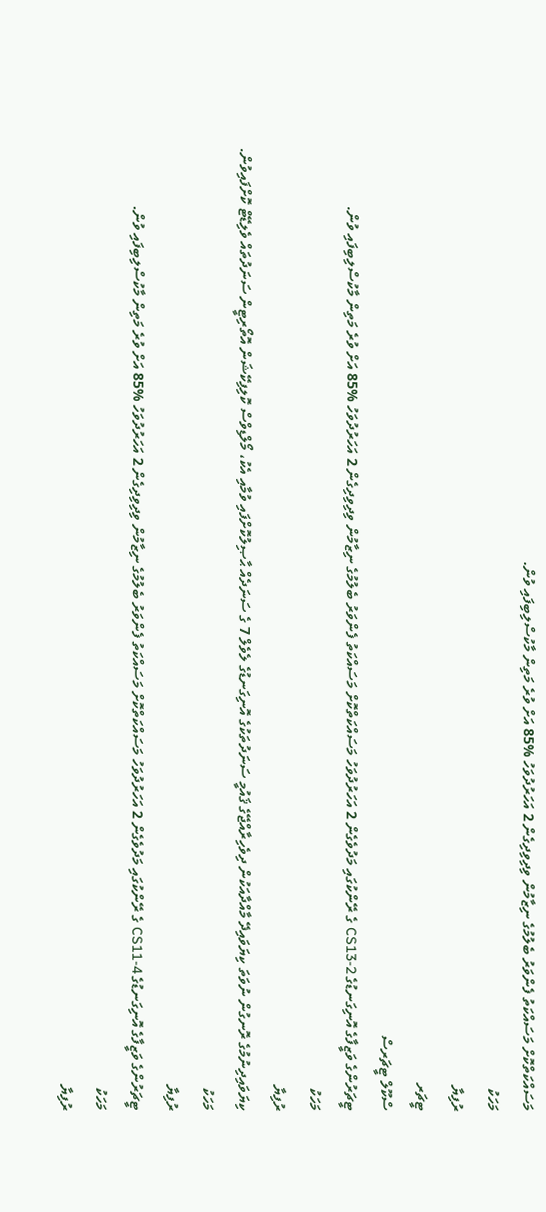މަސައްކަތްކޮށް މަސައްކަތު ފެންވަރު ބެލުމުގެ ނިޒާމުން ވިދިވިދިގެން 2 އަހަރުދުވަހު %85 އަށް ވުރެ މަތިން މާކުސްލިބިފައި ވުން.
މަހަކު
ރުފިޔާ
ޓީޗަރ
ސްކޫލް ޓީޗަރސް
ޓީޗަރުންގެ ވަޒީފާގެ އޮނިގަނޑުގެ CS13-2 ގެ ރޭންކުގައި މަދުވެގެން 2 އަހަރުދުވަހު މަސައްކަތްކޮށް މަސައްކަތު ފެންވަރު ބެލުމުގެ ނިޒާމުން ވިދިވިދިގެން 2 އަހަރުދުވަހު %85 އަށް ވުރެ މަތިން މާކުސްލިބިފައި ވުން.
މަހަކު
ރުފިޔާ
ކިޔަވައިދިނުމުގެ ރޮނގުން ނުވަތަ ކިޔަވައިދޭ މާއްދާއަކުން ދިވެހިރާއްޖޭގެ ޤައުމީ ސަނަދުތަކުގެ އޮނިގަނޑުގެ ލެވެލް 7 ގެ ސަނަދެއް ޙާޞިލުކޮށްފައި ވުމާއި އެކު، މޯލްޑިވްސް ކޮލިފިކޭޝަން އޮތޯރިޓީން ސަނަދުތައް ވެލިޑޭޓް ކޮށްފައިވުން.
މަހަކު
ރުފިޔާ
ޓީޗަރުންގެ ވަޒީފާގެ އޮނިގަނޑުގެ CS11-4 ގެ ރޭންކުގައި މަދުވެގެން 2 އަހަރުދުވަހު މަސައްކަތްކޮށް މަސައްކަތު ފެންވަރު ބެލުމުގެ ނިޒާމުން ވިދިވިދިގެން 2 އަހަރުދުވަހު %85 އަށް ވުރެ މަތިން މާކުސްލިބިފައި ވުން.
މަހަކު
ރުފިޔާ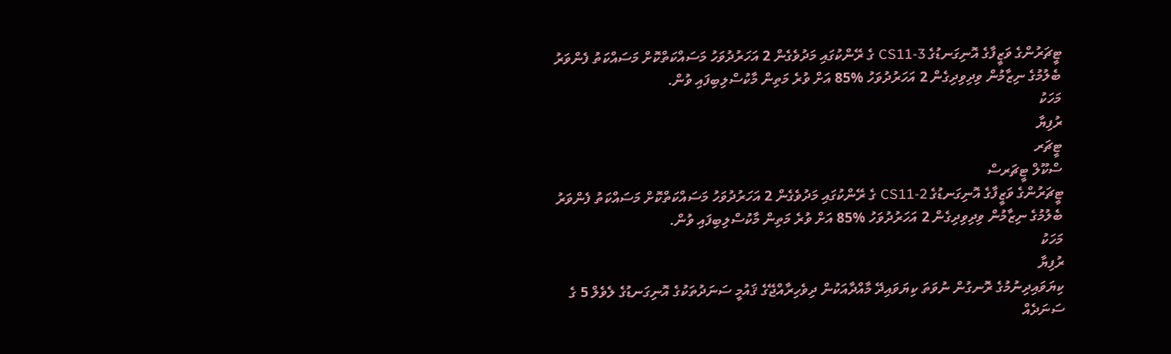ޓީޗަރުންގެ ވަޒީފާގެ އޮނިގަނޑުގެ CS11-3 ގެ ރޭންކުގައި މަދުވެގެން 2 އަހަރުދުވަހު މަސައްކަތްކޮށް މަސައްކަތު ފެންވަރު ބެލުމުގެ ނިޒާމުން ވިދިވިދިގެން 2 އަހަރުދުވަހު %85 އަށް ވުރެ މަތިން މާކުސްލިބިފައި ވުން.
މަހަކު
ރުފިޔާ
ޓީޗަރ
ސްކޫލް ޓީޗަރސް
ޓީޗަރުންގެ ވަޒީފާގެ އޮނިގަނޑުގެ CS11-2 ގެ ރޭންކުގައި މަދުވެގެން 2 އަހަރުދުވަހު މަސައްކަތްކޮށް މަސައްކަތު ފެންވަރު ބެލުމުގެ ނިޒާމުން ވިދިވިދިގެން 2 އަހަރުދުވަހު %85 އަށް ވުރެ މަތިން މާކުސްލިބިފައި ވުން.
މަހަކު
ރުފިޔާ
ކިޔަވައިދިނުމުގެ ރޮނގުން ނުވަތަ ކިޔަވައިދޭ މާއްދާއަކުން ދިވެހިރާއްޖޭގެ ޤައުމީ ސަނަދުތަކުގެ އޮނިގަނޑުގެ ލެވެލް 5 ގެ ސަނަދެއް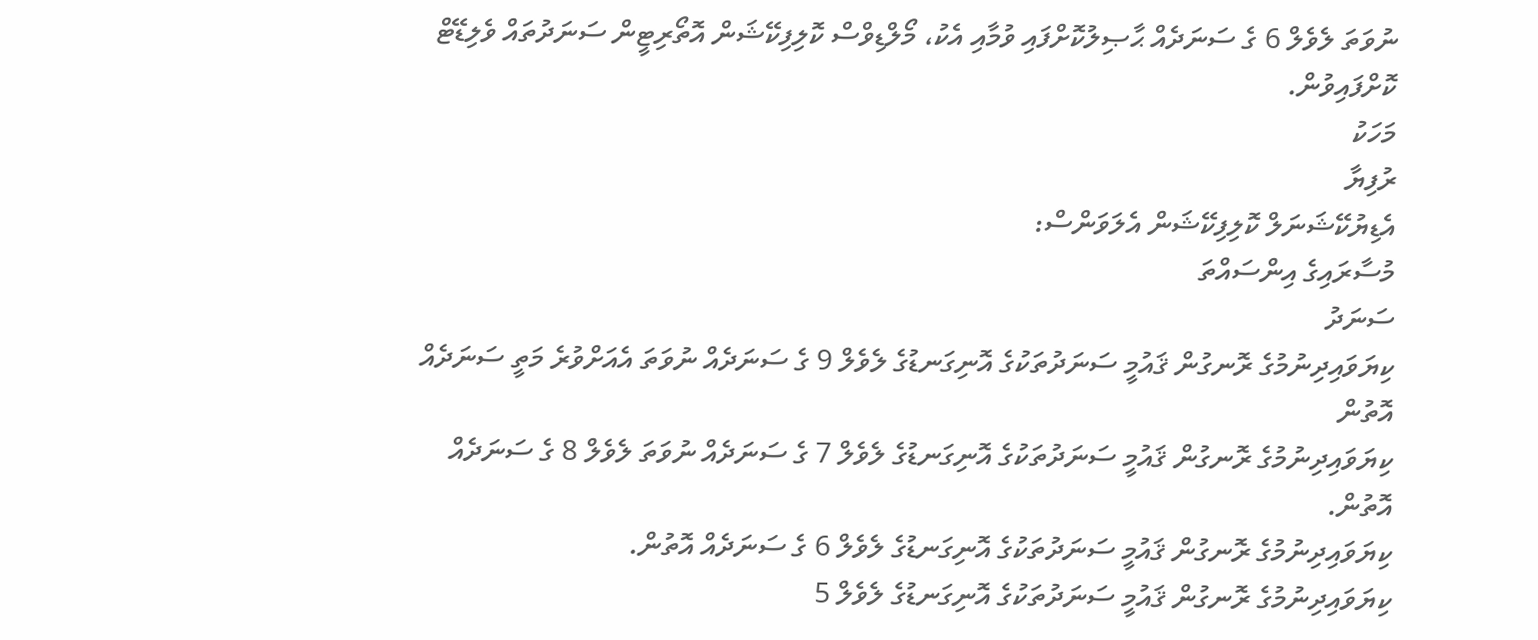ނުވަތަ ލެވެލް 6 ގެ ސަނަދެއް ޙާޞިލުކޮށްފައި ވުމާއި އެކު، މޯލްޑިވްސް ކޮލިފިކޭޝަން އޮތޯރިޓީން ސަނަދުތައް ވެލިޑޭޓް ކޮށްފައިވުން.
މަހަކު
ރުފިޔާ
އެޑިޔުކޭޝަނަލް ކޮލިފިކޭޝަން އެލަވަންސް:
މުސާރައިގެ އިންސައްތަ
ސަނަދު
ކިޔަވައިދިނުމުގެ ރޮނގުން ޤައުމީ ސަނަދުތަކުގެ އޮނިގަނޑުގެ ލެވެލް 9 ގެ ސަނަދެއް ނުވަތަ އެއަށްވުރެ މަތީ ސަނަދެއް އޮތުން
ކިޔަވައިދިނުމުގެ ރޮނގުން ޤައުމީ ސަނަދުތަކުގެ އޮނިގަނޑުގެ ލެވެލް 7 ގެ ސަނަދެއް ނުވަތަ ލެވެލް 8 ގެ ސަނަދެއް އޮތުން.
ކިޔަވައިދިނުމުގެ ރޮނގުން ޤައުމީ ސަނަދުތަކުގެ އޮނިގަނޑުގެ ލެވެލް 6 ގެ ސަނަދެއް އޮތުން.
ކިޔަވައިދިނުމުގެ ރޮނގުން ޤައުމީ ސަނަދުތަކުގެ އޮނިގަނޑުގެ ލެވެލް 5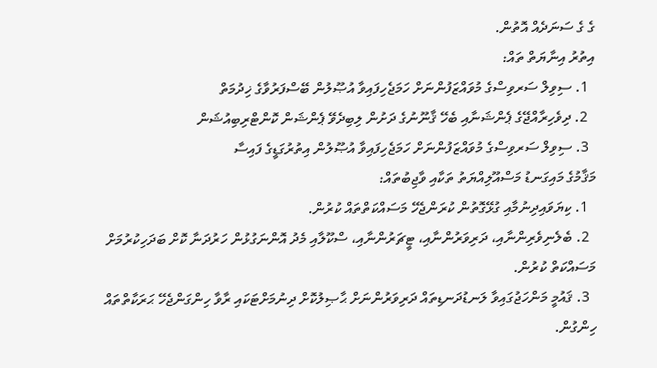ގެ ގެ ސަނަދެއް އޮތުން.
އިތުރު އިނާޔަތް ތައް:
  1. ސިވިލް ސަރވިސްގެ މުވައްޒަފުންނަށް ހަމަޖެހިފައިވާ އުޞޫލުން ބޭސްފަރުވާގެ ޚިދުމަތް
  2. ދިވެހިރާއްޖޭގެ ޕެންޝަނާއި ބެހޭ ޤާނޫނުގެ ދަށުން ލިބިދެވޭ ޕެންޝަން ކޮންޓްރިބިއުޝަން
  3. ސިވިލް ސަރވިސްގެ މުވައްޒަފުންނަށް ހަމަޖެހިފައިވާ އުޞޫލުން އިތުރުގަޑީގެ ފައިސާ
މަޤާމުގެ މައިގަނޑު މަސްއޫލިއްޔަތު ތަކާއި ވާޖިބުތައް:
  1. ކިޔަވައިދިނުމާއި ގުޅޭގޮތުން ކުރަންޖެހޭ މަސައްކަތްތައް ކުރުން.
  2. ބެލެނިވެރިންނާއި، ދަރިވަރުންނާއި، ޓީޗަރުންނާއި، ސްކޫލާއި މެދު އޮންނަގުޅުން ހަރުދަނާ ކޮށް ބަދަހިކުރުމަށް މަސައްކަތް ކުރުން.
  3. ޤައުމީ މަންހަޖުގައިވާ ލަނޑުދަނޑިތައް ދަރިވަރުންނަށް ޙާޞިލުކޮށް ދިނުމަށްޓަކައި ރާވާ ހިންގަންޖެހޭ ޙަރަކާތްތައް ހިންގުން.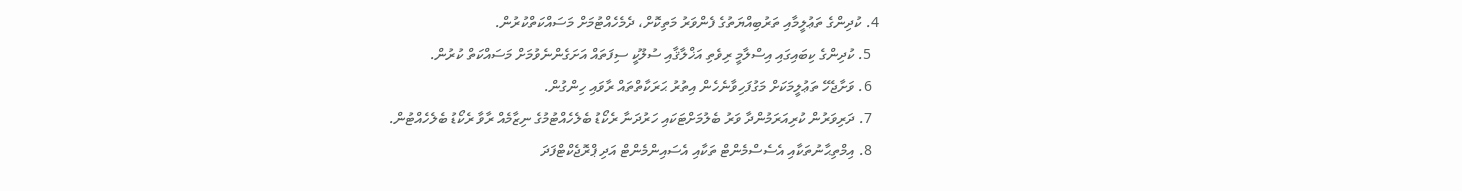4. ކުދިންގެ ތަޢުލީމާއި ތަރުބިއްޔަތުގެ ފެންވަރު މަތިކޮށް، ދެމެހެއްޓުމަށް މަސައްކަތްކުރުން.
  5. ކުދިންގެ ކިބައިގައި އިސްލާމީ ރިވެތި އަޚްލާޤާއި ސުލޫކީ ސިފަތައް އަށަގެންނެވުމަށް މަސައްކަތް ކުރުން.
  6. ވަށާޖެހޭ ތަޢުލީމަކަށް މަގުފަހިވާނެހެން އިތުރު ޙަރަކާތްތައް ރާވައި ހިންގުން.
  7. ދަރިވަރުން ކުރިއަރަމުންދާ ވަރު ބެލުމަށްޓަކައި ހަރުދަނާ ރެކޯޑު ބެލެހެއްޓުމުގެ ނިޒާމެއް ރާވާ ރެކޯޑު ބެލެހެއްޓުން.
  8. އިމްތިޙާނުތަކާއި އެސެސްމެންޓް ތަކާއި އެސައިންމެންޓް އަދި ޕްރޮޖެކްޓްފަދަ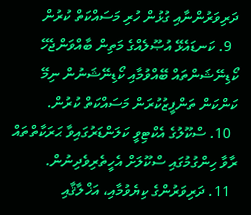ދަރިވަރުންނާއި ގުޅުން ހުރި މަސައްކަތް ކުރުން
  9. ކަނޑައެޅޭ އުޞޫލެއްގެ މަތިން ބާއްވަންޖެހޭ ކޯޑިނޭޝަންތައް ބޭއްވުމާއި ކޯޑިނޭޝަނުން ނިމޭ ކަންކަން ތަންފީޒުކުރަން މަސައްކަތް ކުރުން.
  10. ސްކޫލުގެ އެކްޓިވީ ކަލަންޑަރުގައިވާ ޙަރަކާތްތައް ރާވާ ހިންގުމުގައި ސްކޫލަށް އެހީތެރިވެދިނުން.
  11. ދަރިވަރުންގެ ކިޔެވުމާއި، އަޚްލާޤާއި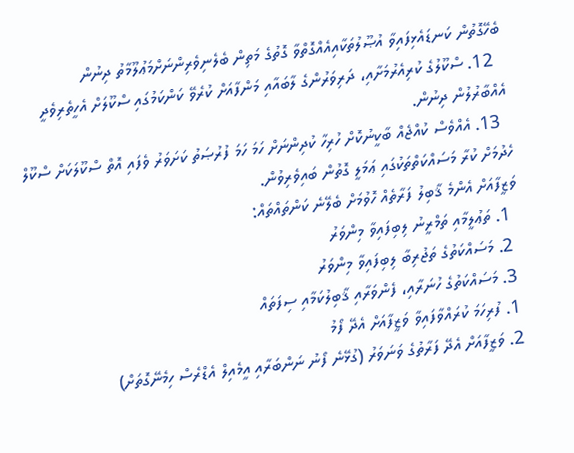ބެހޭގޮތުން ކަނޑައެޅިފައިވާ އުޞޫލުތަކާއިއެއްގޮތްވާ ގޮތުގެ މަތިން ބެލެނިވެރިންނަށްމަޢުލޫމާތު ދިނުން
  12. ސްކޫލުގެ ކުރިއެރުމަށާއި، ދަރިވަރުންގެ ލާބައާއި މަންފާއަށް ކުރެވޭ ކަންކަމުގައި ސްކޫލަށް އެހީތެރިވެދީ އެއްބާރުލުން ދިނުން.
  13. އެއްވެސް ކުއްޖެއް ބާކީނުކޮށް ހުރިހާ ކުދިންނަށް ހަމަ ހަމަ ފުރުޞަތު ކަށަވަރު ވެފައި އޮތް ސްކޫލަކަށް ސްކޫލް ހެދުމަށް ކުރާ މަސައްކަތްތަކުގައި ޢަމަލީ ގޮތުން ބައިވެރިވުން.
ވަޒީފާއަށް އެންމެ ޤާބިލު ފަރާތެއް ހޮވުމަށް ބެލޭނެ ކަންތައްތައް:
  1. ތަޢުލީމާއި ތަމްރީނު ލިބިފައިވާ މިންވަރު
  2. މަސައްކަތުގެ ތަޖުރިބާ ލިބިފައިވާ މިންވަރު
  3. މަސައްކަތުގެ ހުނަރާއި، ފެންވަރާއި ޤާބިލުކަމާއި ސިފަތައް
  1. ފުރިހަމަ ކުރައްވާފައިވާ ވަޒީފާއަށް އެދޭ ފޯމު
  2. ވަޒީފާއަށް އެދޭ ފަރާތުގެ ވަނަވަރު (ގުޅޭނެ ފޯނު ނަންބަރާއި އީމެއިލް އެޑްރެސް ހިމެނޭގޮތަށް)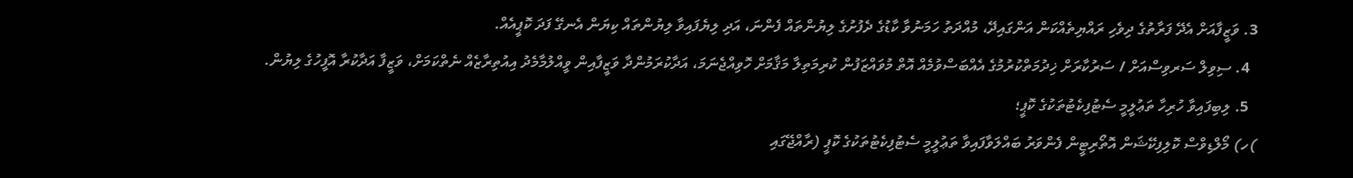3. ވަޒީފާއަށް އެދޭ ފަރާތުގެ ދިވެހި ރައްޔިތެއްކަން އަންގައިދޭ، މުއްދަތު ހަމަނުވާ ކާޑުގެ ދެފުށުގެ ލިޔުންތައް ފެންނަ، އަދި ލިޔެފައިވާ ލިޔުންތައް ކިޔަން އެނގޭ ފަދަ ކޮޕީއެއް.
  4. ސިވިލް ސަރވިސްއަށް / ސަރުކާރަށް ޚިދުމަތްކުރުމުގެ އެއްބަސްވުމެއް އޮތް މުވައްޒަފުން ކުރިމަތިލާ މަޤާމަށް ހޮވިއްޖެނަމަ، އަދާކުރަމުންދާ ވަޒީފާއިން ވީއްލުމާމެދު އިއުތިރާޒެއް ނެތްކަމަށް، ވަޒީފާ އަދާކުރާ އޮފީހުގެ ލިޔުން.
  5. ލިބިފައިވާ ހުރިހާ ތަޢުލީމީ ސެޓުފިކެޓުތަކުގެ ކޮޕީ؛
)ހ) މޯލްޑިވްސް ކޮލިފިކޭޝަން އޮތޯރިޓީން ފެންވަރު ބައްލަވާފައިވާ ތަޢުލީމީ ސެޓުފިކެޓުތަކުގެ ކޮޕީ (ރާއްޖޭގައި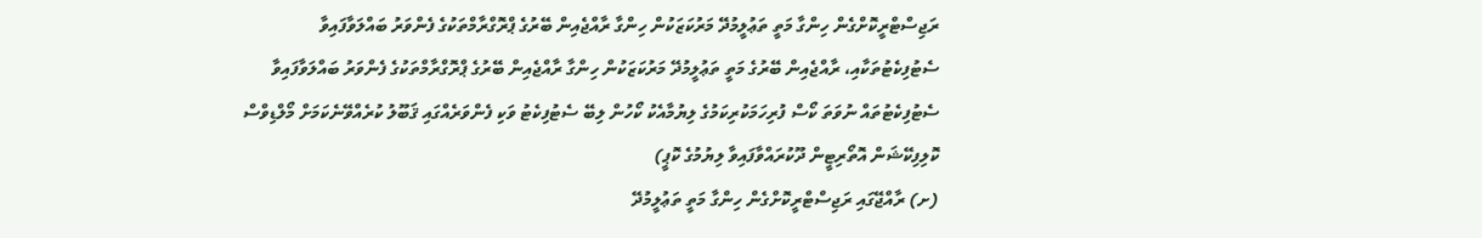ރަޖިސްޓްރީކޮށްގެން ހިންގާ މަތީ ތަޢުލީމުދޭ މަރުކަޒަކުން ހިންގާ ރާއްޖެއިން ބޭރުގެ ޕްރޮގްރާމްތަކުގެ ފެންވަރު ބައްލަވާފައިވާ ސެޓުފިކެޓުތަކާއި، ރާއްޖެއިން ބޭރުގެ މަތީ ތަޢުލީމުދޭ މަރުކަޒަކުން ހިންގާ ރާއްޖެއިން ބޭރުގެ ޕްރޮގްރާމްތަކުގެ ފެންވަރު ބައްލަވާފައިވާ ސެޓުފިކެޓުތައް ނުވަތަ ކޯސް ފުރިހަމަކުރިކަމުގެ ލިޔުމާއެކު ކޯހުން ލިބޭ ސެޓުފިކެޓު ވަކި ފެންވަރެއްގައި ޤަބޫލު ކުރެއްވޭނެކަމަށް މޯލްޑިވްސް ކޮލިފިކޭޝަން އޮތޯރިޓީން ދޫކުރައްވާފައިވާ ލިޔުމުގެ ކޮޕީ)
(ށ) ރާއްޖޭގައި ރަޖިސްޓްރީކޮށްގެން ހިންގާ މަތީ ތަޢުލީމުދޭ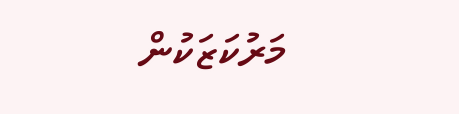މަރުކަޒަކުން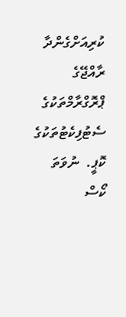ކުރިއަށްގެންދާ ރާއްޖޭގެ ޕްރޮގްރާމްތަކުގެ ސެޓުފިކެޓުތަކުގެ ކޮޕީ.  ނުވަތަ ކޯސް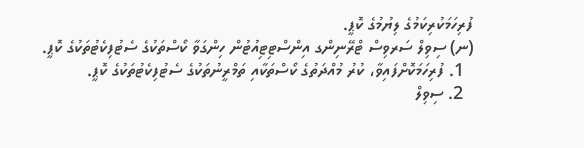ފުރިހަމަކުރިކަމުގެ ލިޔުމުގެ ކޮޕީ.
(ނ) ސިވިލް ސަރވިސް ޓްރޭނިންގ އިންސްޓިޓިއުޓުން ހިންގަވާ ކޯސްތަކުގެ ސެޓުފިކެޓުތަކުގެ ކޮޕީ.
  1. ފުރިހަމަކޮށްފައިވާ، ކުރު މުއްދަތުގެ ކޯސްތަކާއި ތަމްރީނުތަކުގެ ސެޓުފިކެޓުތަކުގެ ކޮޕީ.
  2. ސިވިލް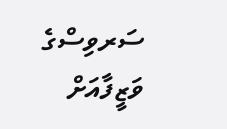ސަރވިސްގެ ވަޒީފާއަށް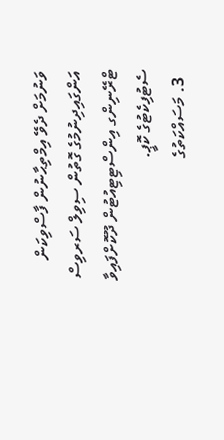ވަނުމަށް ދެވޭ އިމްތިޙާނުން ފާސްވިކަން އަންގައިދިނުމުގެ ގޮތުން ސިވިލް ސަރވިސް ޓްރޭނިންގ އިންސްޓިޓިއުޓުން ދޫކޮށްފައިވާ ސެޓުފިކެޓުގެ ކޮޕީ.
  3. މަސައްކަތުގެ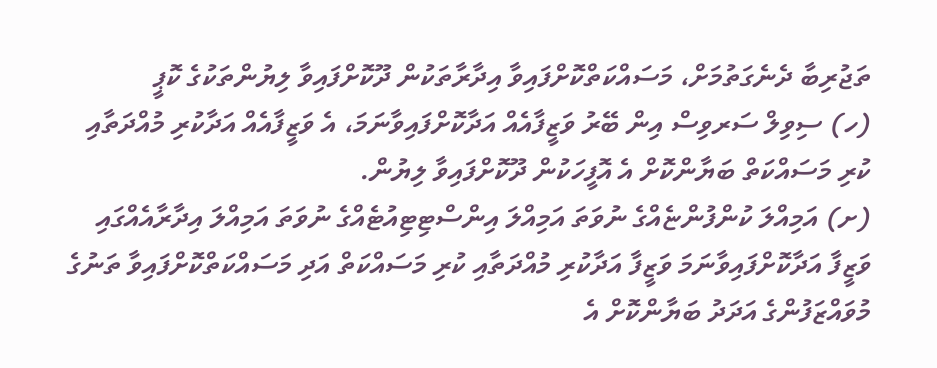ތަޖުރިބާ ދެނެގަތުމަށް، މަސައްކަތްކޮށްފައިވާ އިދާރާތަކުން ދޫކޮށްފައިވާ ލިޔުންތަކުގެ ކޮޕީ
(ހ) ސިވިލް ސަރވިސް އިން ބޭރު ވަޒީފާއެއް އަދާކޮށްފައިވާނަމަ، އެ ވަޒީފާއެއް އަދާކުރި މުއްދަތާއި ކުރި މަސައްކަތް ބަޔާންކޮށް އެ އޮފީހަކުން ދޫކޮށްފައިވާ ލިޔުން.
(ށ) އަމިއްލަ ކުންފުންޏެއްގެ ނުވަތަ އަމިއްލަ އިންސްޓިޓިއުޓެއްގެ ނުވަތަ އަމިއްލަ އިދާރާއެއްގައި ވަޒީފާ އަދާކޮށްފައިވާނަމަ ވަޒީފާ އަދާކުރި މުއްދަތާއި ކުރި މަސައްކަތް އަދި މަސައްކަތްކޮށްފައިވާ ތަނުގެ މުވައްޒަފުންގެ އަދަދު ބަޔާންކޮށް އެ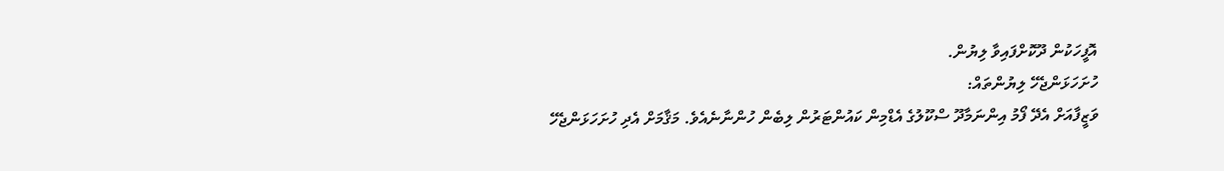އޮފީހަކުން ދޫކޮށްފައިވާ ލިޔުން.
ހުށަހަޅަންޖެހޭ ލިޔުންތައް:
ވަޒީފާއަށް އެދޭ ފޯމު އިންނަމާދޫ ސްކޫލުގެ އެޑްމިން ކައުންޓަރުން ލިބެން ހުންނާނެއެވެ. މަޤާމަށް އެދި ހުށަހަޅަންޖެހޭ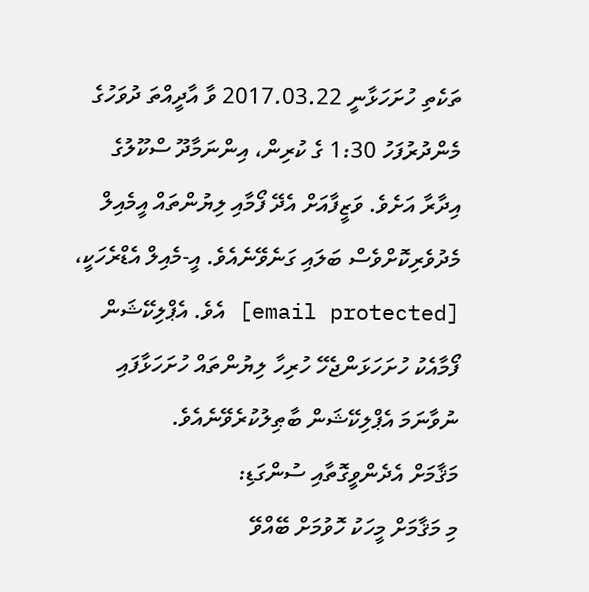ތަކެތި ހުށަހަޅާނީ 2017.03.22 ވާ އާދީއްތަ ދުވަހުގެ މެންދުރުފަހު 1:30 ގެ ކުރިން، އިންނަމާދޫ ސްކޫލުގެ އިދާރާ އަށެވެ. ވަޒީފާއަށް އެދޭ ފޯމާއި ލިޔުންތައް އީމެއިލް މެދުވެރިކޮށްވެސް ބަލައި ގަނެވޭނެއެވެ. އީ-މެއިލް އެޑްރެހަކީ، [email protected] އެވެ. އެޕްލިކޭޝަން ފޯމާއެކު ހުށަހަޅަންޖެހޭ ހުރިހާ ލިޔުންތައް ހުށަހަޅާފައި ނުވާނަމަ އެޕްލިކޭޝަން ބާޠިލުކުރެވޭނެއެވެ.
މަޤާމަށް އެދެންވީގޮތާއި ސުންގަޑި:
މި މަޤާމަށް މީހަކު ހޮވުމަށް ބޭއްވޭ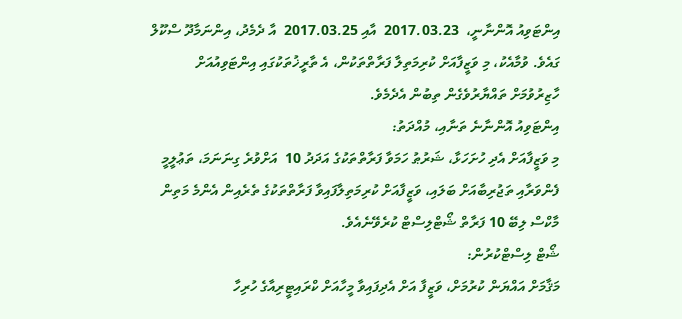އިންޓަވިއު އޮންނާނީ،  2017.03.23  އާއި 2017.03.25  އާ ދެމެދު، އިންނަމާދޫ ސްކޫލް ގައެވެ. ވުމާއެކު، މި ވަޒީފާއަށް ކުރިމަތިލާ ފަރާތްތަކުން، އެ ތާރީޚުތަކުގައި އިންޓަވިއުއަށް ހާޒިރުވުމަށް ތައްޔާރުވެގެން ތިބުން އެދެމެވެ.
އިންޓަވިއު އޮންނާނެ ތަނާއި، މުއްދަތު:
މި ވަޒީފާއަށް އެދި ހުށަހަޅާ، ޝަރުޠު ހަމަވާ ފަރާތްތަކުގެ އަދަދު 10  އަށްވުރެ ގިނަނަމަ، ތަޢުލީމީ ފެންވަރާއި ތަޖުރިބާއަށް ބަލައި، ވަޒީފާއަށް ކުރިމަތިލާފައިވާ ފަރާތްތަކުގެ ތެރެއިން އެންމެ މަތިން މާކްސް ލިބޭ 10 ފަރާތް ޝޯޓްލިސްޓް ކުރެވޭނެއެވެ.
ޝޯޓް ލިސްޓްކުރުން:
މަޤާމަށް އައްޔަން ކުރުމަށް، ވަޒީފާ އަށް އެދިފައިވާ މީހާއަށް ކްރައިޓީރިއާގެ ހުރިހާ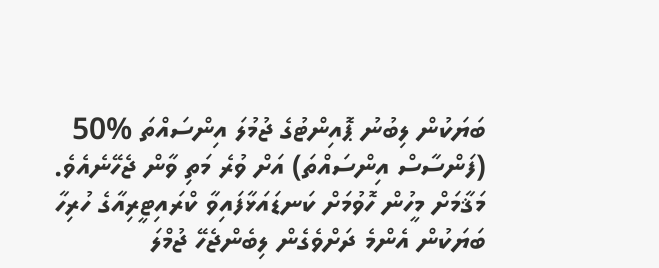ބަޔަކުން ލިބުނު ޕޮއިންޓުގެ ޖުމުލަ އިންސައްތަ %50 (ފަންސާސް އިންސައްތަ) އަށް ވުރެ މަތި ވާން ޖެހޭނެއެވެ.
މަޤާމަށް މީހުން ހޮވުމަށް ކަނޑައަޅާފައިވާ ކްރައިޓީރިއާގެ ހުރިހާ ބަޔަކުން އެންމެ ދަށްވެގެން ލިބެންޖެހޭ ޖުމްލަ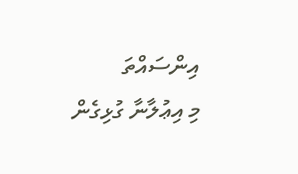އިންސައްތަ
މި އިޢުލާނާ ގުޅިގެން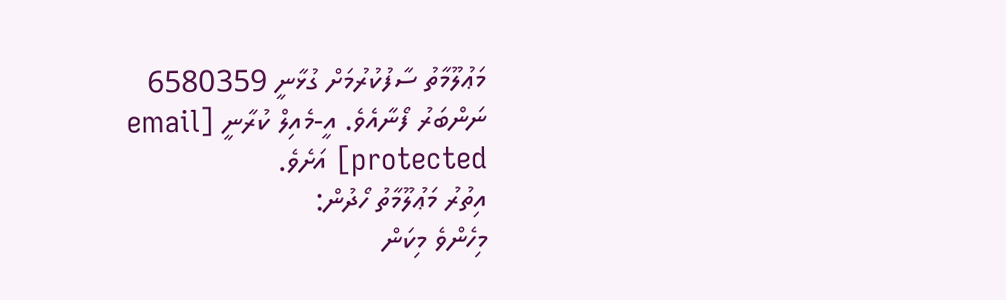މަޢުލޫމާތު ސާފުކުރުމަށް ގުޅާނީ 6580359 ނަންބަރު ފޯނާއެވެ. އީ-މެއިލް ކުރާނީ [email protected] އަށެވެ.
އިތުރު މަޢުލޫމާތު ހޯދުން:
މިހެންވެ މިކަން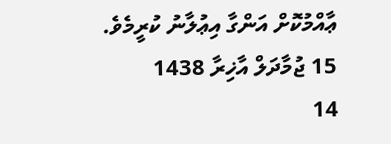ޢާއްމުކޮށް އަންގާ އިޢުލާނު ކުރީމެވެ.
15 ޖުމާދަލް އާޚިރާ 1438
14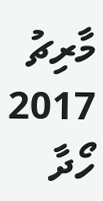މާރިޗު 2017
ހޯދާ